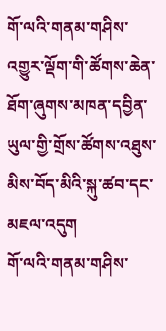གོ་ལའི་གནམ་གཤིས་འགྱུར་ལྡོག་གི་ཚོགས་ཆེན་ཐོག་ཞུགས་མཁན་དབྱིན་ཡུལ་གྱི་གྲོས་ཚོགས་འཐུས་མིས་བོད་མིའི་སྐུ་ཚབ་དང་མཇལ་འདུག
གོ་ལའི་གནམ་གཤིས་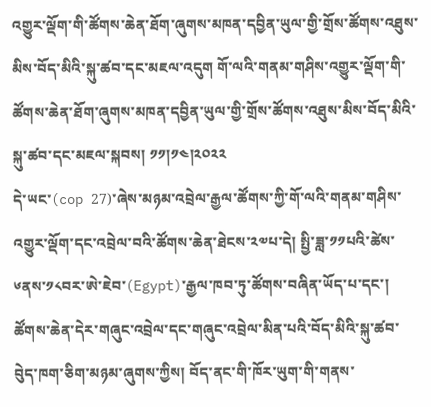འགྱུར་ལྡོག་གི་ཚོགས་ཆེན་ཐོག་ཞུགས་མཁན་དབྱིན་ཡུལ་གྱི་གྲོས་ཚོགས་འཐུས་མིས་བོད་མིའི་སྐུ་ཚབ་དང་མཇལ་འདུག གོ་ལའི་གནམ་གཤིས་འགྱུར་ལྡོག་གི་ཚོགས་ཆེན་ཐོག་ཞུགས་མཁན་དབྱིན་ཡུལ་གྱི་གྲོས་ཚོགས་འཐུས་མིས་བོད་མིའི་སྐུ་ཚབ་དང་མཇལ་སྐབས། ༡༡།༡༤།༢༠༢༢
དེ་ཡང་(cop 27)་ཞེས་མཉམ་འབྲེལ་རྒྱལ་ཚོགས་ཀྱི་གོ་ལའི་གནམ་གཤིས་འགྱུར་ལྡོག་དང་འབྲེལ་བའི་ཚོགས་ཆེན་ཐེངས་༢༧པ་དེ། སྤྱི་ཟླ་༡༡པའི་ཚེས་༦ནས་༡༨བར་ཨེ་ཇེབ་(Egypt)་རྒྱལ་ཁབ་ཏུ་ཚོགས་བཞིན་ཡོད་པ་དང་། ཚོགས་ཆེན་དེར་གཞུང་འབྲེལ་དང་གཞུང་འབྲེལ་མིན་པའི་བོད་མིའི་སྐུ་ཚབ་བེུད་ཁག་ཅིག་མཉམ་ཞུགས་ཀྱིས། བོད་ནང་གི་ཁོར་ཡུག་གི་གནས་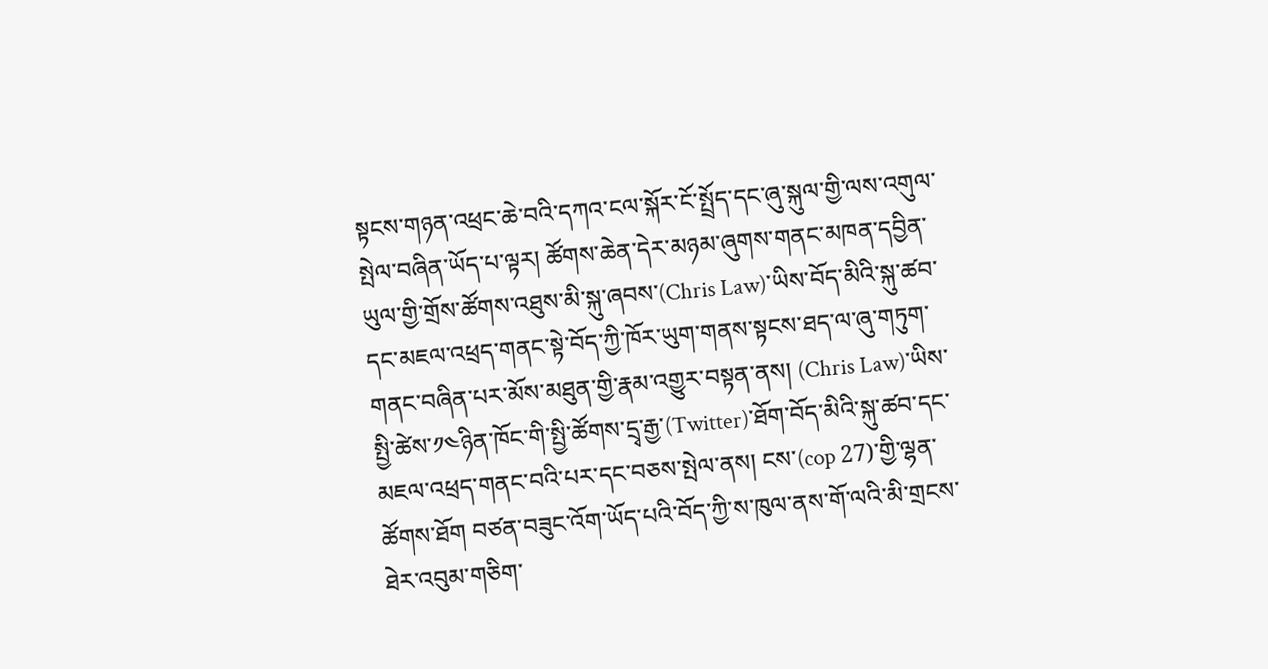སྟངས་གཉན་འཕྲང་ཆེ་བའི་དཀའ་ངལ་སྐོར་ངོ་སྤྲོད་དང་ཞུ་སྐུལ་གྱི་ལས་འགུལ་སྤེལ་བཞིན་ཡོད་པ་ལྟར། ཚོགས་ཆེན་དེར་མཉམ་ཞུགས་གནང་མཁན་དབྱིན་ཡུལ་གྱི་གྲོས་ཚོགས་འཐུས་མི་སྐུ་ཞབས་(Chris Law)་ཡིས་བོད་མིའི་སྐུ་ཚབ་དང་མཇལ་འཕྲད་གནང་སྟེ་བོད་ཀྱི་ཁོར་ཡུག་གནས་སྟངས་ཐད་ལ་ཞུ་གཏུག་གནང་བཞིན་པར་མོས་མཐུན་གྱི་རྣམ་འགྱུར་བསྟན་ནས། (Chris Law)་ཡིས་སྤྱི་ཚེས་༡༤ཉིན་ཁོང་གི་སྤྱི་ཚོགས་དྲྭ་རྒྱ་(Twitter)་ཐོག་བོད་མིའི་སྐུ་ཚབ་དང་མཇལ་འཕྲད་གནང་བའི་པར་དང་བཅས་སྤེལ་ནས། ངས་(cop 27)་གྱི་ལྷན་ཚོགས་ཐོག བཙན་བཟུང་འོག་ཡོད་པའི་བོད་ཀྱི་ས་ཁུལ་ནས་གོ་ལའི་མི་གྲངས་ཐེར་འབུམ་གཅིག་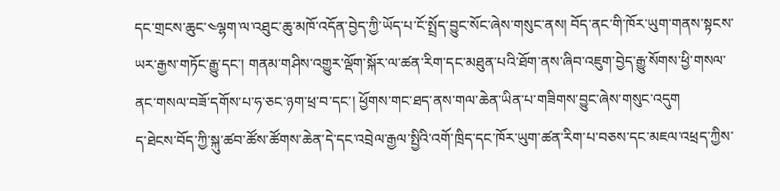དང་གྲངས་ཆུང་༤ལྷག་ལ་འཐུང་ཆུ་མཁོ་འདོན་བྱེད་ཀྱི་ཡོད་པ་ངོ་སྤྲོད་བྱུང་སོང་ཞེས་གསུང་ནས། བོད་ནང་གི་ཁོར་ཡུག་གནས་སྟངས་ཡར་རྒྱས་གཏོང་རྒྱུ་དང་། གནམ་གཤིས་འགྱུར་ལྡོག་སྐོར་ལ་ཚན་རིག་དང་མཐུན་པའི་ཐོག་ནས་ཞིབ་འཇུག་བྱེད་རྒྱུ་སོགས་ཕྱི་གསལ་ནང་གསལ་བཟོ་དགོས་པ་ཧ་ཅང་ཉག་ཕྲ་བ་དང་། ཕྱོགས་གང་ཐད་ནས་གལ་ཆེན་ཡིན་པ་གཟིགས་བྱུང་ཞེས་གསུང་འདུག
ད་ཐེངས་བོད་ཀྱི་སྐུ་ཚབ་ཚོས་ཚོགས་ཆེན་དེ་དང་འབྲེལ་རྒྱལ་སྤྱིའི་འགོ་ཁྲིད་དང་ཁོར་ཡུག་ཚན་རིག་པ་བཅས་དང་མཇལ་འཕྲད་ཀྱིས་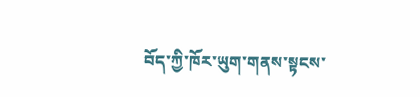བོད་ཀྱི་ཁོར་ཡུག་གནས་སྟངས་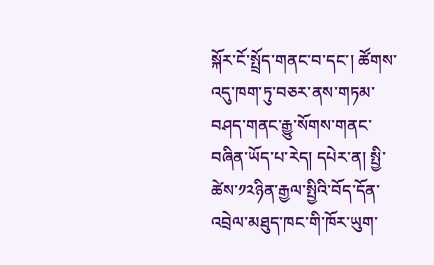སྐོར་ངོ་སྤྲོད་གནང་བ་དང་། ཚོགས་འདུ་ཁག་ཏུ་བཅར་ནས་གཏམ་བཤད་གནང་རྒྱུ་སོགས་གནང་བཞིན་ཡོད་པ་རེད། དཔེར་ན། སྤྱི་ཚེས་༡༢ཉིན་རྒྱལ་སྤྱིའི་བོད་དོན་འབྲེལ་མཐུད་ཁང་གི་ཁོར་ཡུག་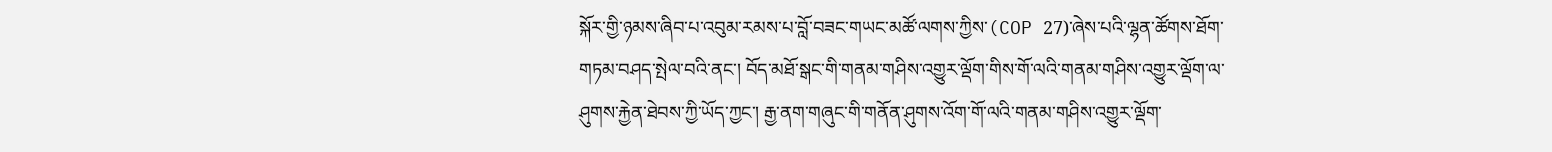སྐོར་གྱི་ཉམས་ཞིབ་པ་འབུམ་རམས་པ་བློ་བཟང་གཡང་མཚོ་ལགས་ཀྱིས་(COP 27)་ཞེས་པའི་ལྷན་ཚོགས་ཐོག་གཏམ་བཤད་སྤེལ་བའི་ནང་། བོད་མཐོ་སྒང་གི་གནམ་གཤིས་འགྱུར་ལྡོག་གིས་གོ་ལའི་གནམ་གཤིས་འགྱུར་ལྡོག་ལ་ཤུགས་རྐྱེན་ཐེབས་ཀྱི་ཡོད་ཀྱང་། རྒྱ་ནག་གཞུང་གི་གནོན་ཤུགས་འོག་གོ་ལའི་གནམ་གཤིས་འགྱུར་ལྡོག་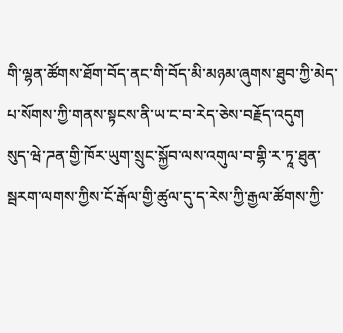གི་ལྷན་ཚོགས་ཐོག་བོད་ནང་གི་བོད་མི་མཉམ་ཞུགས་ཐུབ་ཀྱི་མེད་པ་སོགས་ཀྱི་གནས་སྟངས་ནི་ཡ་ང་བ་རེད་ཅེས་བརྗོད་འདུག
སུད་ཝེ་ཌན་གྱི་ཁོར་ཡུག་སྲུང་སྐྱོབ་ལས་འགུལ་བ་གྷི་ར་ཏཱ་ཐུན་སྦརག་ལགས་ཀྱིས་ངོ་རྒོལ་གྱི་ཚུལ་དུ་ད་རེས་ཀྱི་རྒྱལ་ཚོགས་ཀྱི་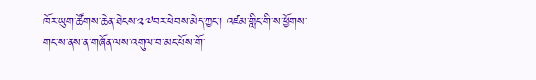ཁོར་ཡུག་ཚོགས་ཆེན་ཐེངས་༢༧བར་ཕེབས་མེད་ཀྱང་། འཛམ་གླིང་གི་ས་ཕྱོགས་གང་ས་ནས་ན་གཞོན་ལས་འགུལ་བ་མང་པོས་གོ་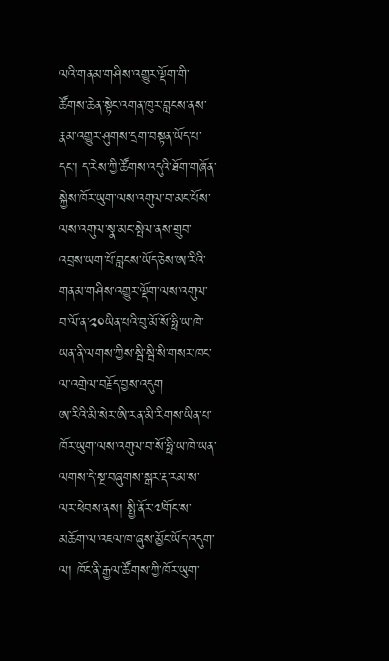ལའི་གནམ་གཤིས་འགྱུར་ལྡོག་གི་ཚོགས་ཆེན་སྟེང་འགན་ཁུར་བླངས་ནས་རྣམ་འགྱུར་ཤུགས་དྲག་བསྟན་ཡོད་པ་དང་། ད་རེས་ཀྱི་ཚོགས་འདུའི་ཐོག་གཞོན་སྐྱེས་ཁོར་ཡུག་ལས་འགུལ་བ་མང་པོས་ལས་འགུལ་སྣ་མང་སྤེལ་ནས་གྲུབ་འབྲས་ཡག་པོ་བླངས་ཡོད་ཅེས་ཨ་རིའི་གནམ་གཤིས་འགྱུར་ལྡོག་ལས་འགུལ་བ་ལོ་ན་༢༠ཡིན་པའི་བུ་མོ་སོ་ཧྥི་ཡ་ཁེ་ཡན་ནི་ལགས་ཀྱིས་སྦི་སྦི་སི་གསར་ཁང་ལ་འགྲེལ་བརྗོད་བྱས་འདུག
ཨ་རིའི་མི་སེར་ཨི་རན་མི་རིགས་ཡིན་པ་ཁོར་ཡུག་ལས་འགུལ་བ་སོ་ཧྥི་ཡ་ཁེ་ཡན་ལགས་དེ་སྔ་བཞུགས་སྒར་རྡ་རམ་ས་ལར་ཕེབས་ནས། སྤྱི་ནོར་༧གོང་ས་མཆོག་ལ་འཇལ་ཁ་ཞུས་མྱོང་ཡོད་འདུག་ལ། ཁོང་ནི་རྒྱལ་ཚོགས་ཀྱི་ཁོར་ཡུག་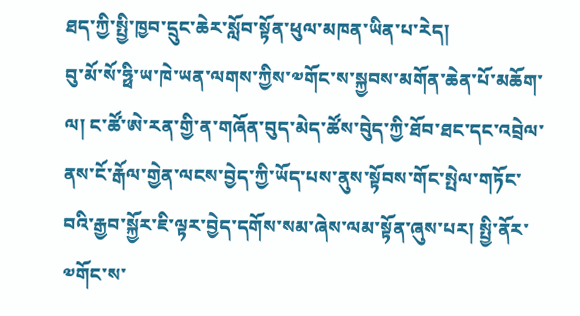ཐད་ཀྱི་སྤྱི་ཁྱབ་དྲུང་ཆེར་སློབ་སྟོན་ཕུལ་མཁན་ཡིན་པ་རེད།
བུ་མོ་སོ་ཧྥི་ཡ་ཁེ་ཡན་ལགས་ཀྱིས་༧གོང་ས་སྐྱབས་མགོན་ཆེན་པོ་མཆོག་ལ། ང་ཚོ་ཨེ་རན་གྱི་ན་གཞོན་བུད་མེད་ཚོས་བེུད་ཀྱི་ཐོབ་ཐང་དང་འབྲེལ་ནས་ངོ་རྒོལ་གྱེན་ལངས་བྱེད་ཀྱི་ཡོད་པས་ནུས་སྟོབས་གོང་སྤེལ་གཏོང་བའི་རྒྱབ་སྐྱོར་ཇི་ལྟར་བྱེད་དགོས་སམ་ཞེས་ལམ་སྟོན་ཞུས་པར། སྤྱི་ནོར་༧གོང་ས་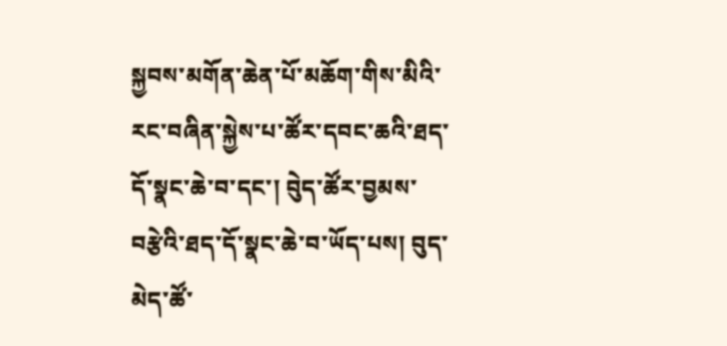སྐྱབས་མགོན་ཆེན་པོ་མཆོག་གིས་མིའི་རང་བཞིན་སྐྱེས་པ་ཚོར་དབང་ཆའི་ཐད་དོ་སྣང་ཆེ་བ་དང་། བེུད་ཚོར་བྱམས་བརྩེའི་ཐད་དོ་སྣང་ཆེ་བ་ཡོད་པས། བུད་མེད་ཚོ་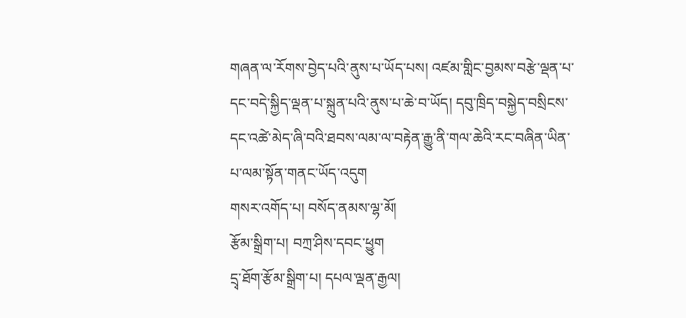གཞན་ལ་རོགས་བྱེད་པའི་ནུས་པ་ཡོད་པས། འཛམ་གླིང་བྱམས་བརྩེ་ལྡན་པ་དང་བདེ་སྐྱིད་ལྡན་པ་སྐྲུན་པའི་ནུས་པ་ཆེ་བ་ཡོད། དབུ་ཁྲིད་བསྐྱེད་བསྲིངས་དང་འཚེ་མེད་ཞི་བའི་ཐབས་ལམ་ལ་བརྟེན་རྒྱུ་ནི་གལ་ཆེའི་རང་བཞིན་ཡིན་པ་ལམ་སྟོན་གནང་ཡོད་འདུག
གསར་འགོད་པ། བསོད་ནམས་ལྷ་མོ།
རྩོམ་སྒྲིག་པ། བཀྲ་ཤིས་དབང་ཕྱུག
དྲྭ་ཐོག་རྩོམ་སྒྲིག་པ། དཔལ་ལྡན་རྒྱལ།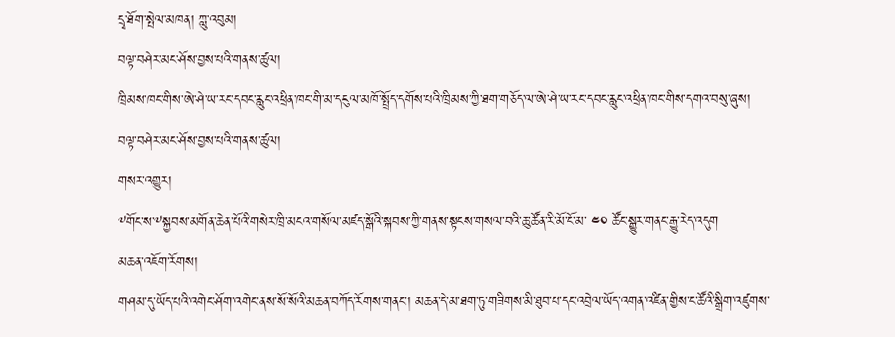དྲྭ་ཐོག་སྤེལ་མཁན། ཀླུ་འབུམ།
བལྟ་བཤེར་མང་ཤོས་བྱས་པའི་གནས་ཚུལ།
ཁྲིམས་ཁང་གིས་ཨེ་ཤེ་ཡ་རང་དབང་རླུང་འཕྲིན་ཁང་གི་མ་དངུལ་མཁོ་སྤྲོད་དགོས་པའི་ཁྲིམས་ཀྱི་ཐག་གཅོད་ལ་ཨེ་ཤེ་ཡ་རང་དབང་རླུང་འཕྲིན་ཁང་གིས་དགའ་བསུ་ཞུས།
བལྟ་བཤེར་མང་ཤོས་བྱས་པའི་གནས་ཚུལ།
གསར་འགྱུར།
༸གོང་ས་༸སྐྱབས་མགོན་ཆེན་པོའི་གསེར་ཁྲི་མངའ་གསོལ་མཛད་སྒོའི་སྐབས་ཀྱི་གནས་སྟངས་གསལ་བའི་ཆུ་ཚོན་རི་མོ་ངོ་མ་ ༤༠ ཚོང་སྒྱུར་གནང་རྒྱུ་རེད་འདུག
མཆན་འཇོག་རོགས།
གཤམ་དུ་ཡོད་པའི་འགེང་ཤོག་འགེང་ནས་སོ་སོའི་མཆན་བཀོད་རོགས་གནང་། མཆན་དེ་མ་ཐག་ཏུ་གཟིགས་མི་ཐུབ་པ་དང་འབྲེལ་ཡོད་འགན་འཛིན་གྱིས་ང་ཚོའི་སྒྲིག་འཛུགས་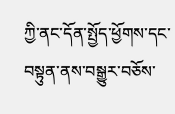ཀྱི་ནང་དོན་སྤྱོད་ཕྱོགས་དང་བསྟུན་ནས་བསྒྱུར་བཅོས་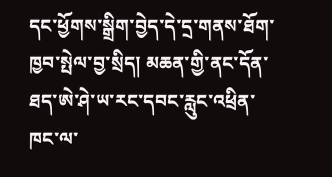དང་ཕྱོགས་སྒྲིག་བྱེད་དེ་དྲ་གནས་ཐོག་ཁྱབ་སྤེལ་བྱ་སྲིད། མཆན་གྱི་ནང་དོན་ཐད་ཨེ་ཤེ་ཡ་རང་དབང་རླུང་འཕྲིན་ཁང་ལ་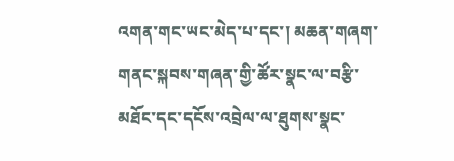འགན་གང་ཡང་མེད་པ་དང་། མཆན་གཞག་གནང་སྐབས་གཞན་གྱི་ཚོར་སྣང་ལ་བརྩི་མཐོང་དང་དངོས་འབྲེལ་ལ་ཐུགས་སྣང་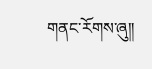གནང་རོགས་ཞུ༎